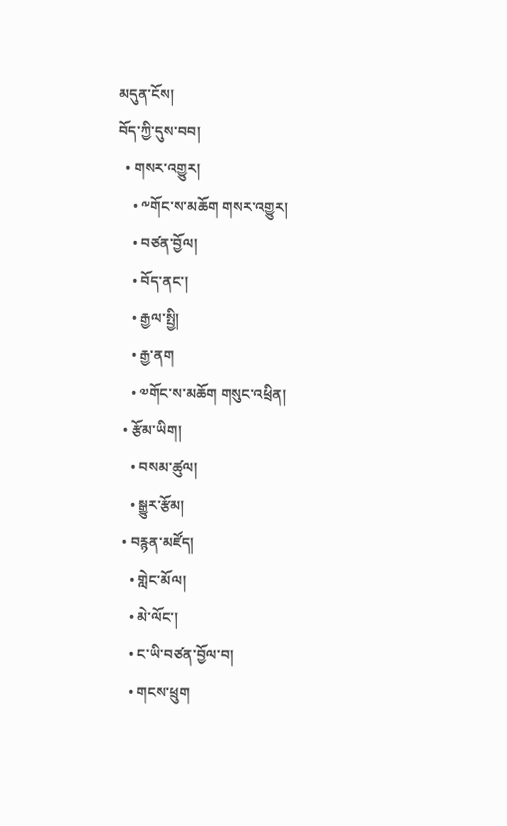མདུན་ངོས།
བོད་ཀྱི་དུས་བབ།
  • གསར་འགྱུར།
    • ༸གོང་ས་མཆོག གསར་འགྱུར།
    • བཙན་བྱོལ།
    • བོད་ནང་།
    • རྒྱལ་སྤྱི།
    • རྒྱ་ནག
    • ༧གོང་ས་མཆོག གསུང་འཕྲིན།
  • རྩོམ་ཡིག།
    • བསམ་ཚུལ།
    • སྒྱུར་རྩོམ།
  • བརྙན་མཛོད།
    • གླེང་མོལ།
    • མེ་ལོང་།
    • ང་ཡི་བཙན་བྱོལ་བ།
    • གངས་ཕྲུག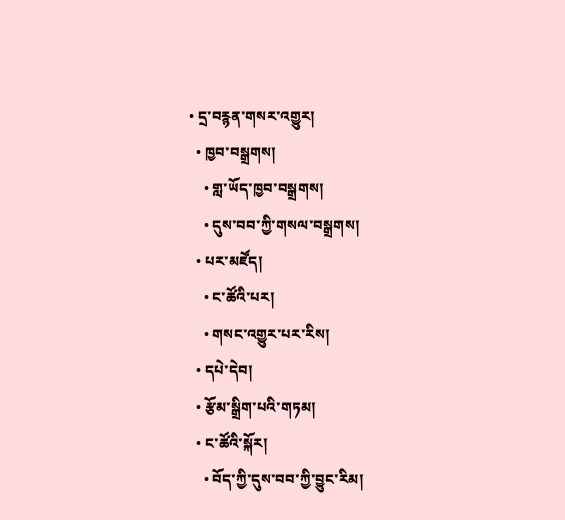• དྲ་བརྙན་གསར་འགྱུར།
  • ཁྱབ་བསྒྲགས།
    • གླ་ཡོད་ཁྱབ་བསྒྲགས།
    • དུས་བབ་ཀྱི་གསལ་བསྒྲགས།
  • པར་མཛོད།
    • ང་ཚོའི་པར།
    • གསང་འགྱུར་པར་རིས།
  • དཔེ་དེབ།
  • རྩོམ་སྒྲིག་པའི་གཏམ།
  • ང་ཚོའི་སྐོར།
    • བོད་ཀྱི་དུས་བབ་ཀྱི་བྱུང་རིམ།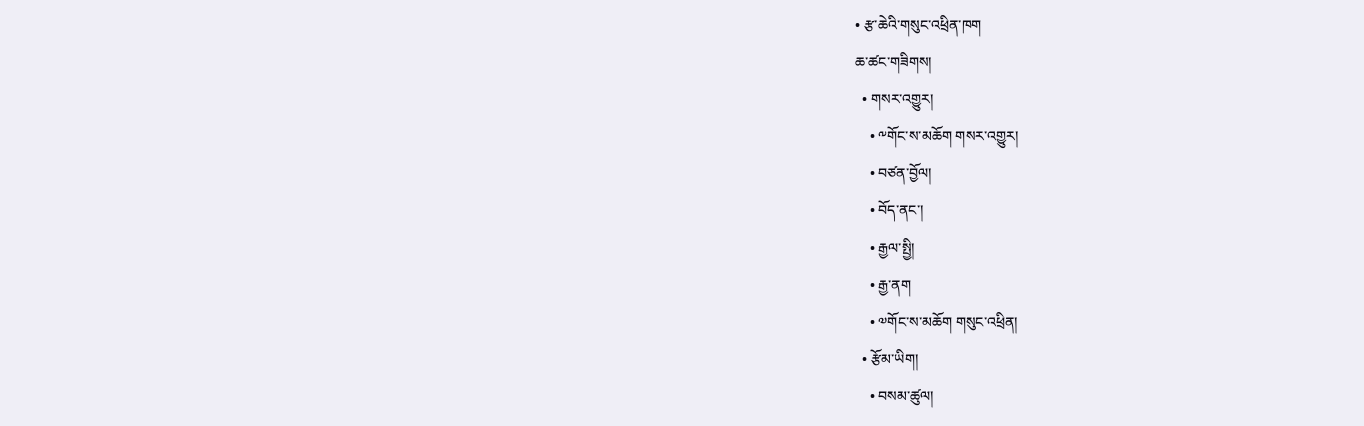• རྩ་ཆེའི་གསུང་འཕྲིན་ཁག
ཆ་ཚང་གཟིགས།
  • གསར་འགྱུར།
    • ༸གོང་ས་མཆོག གསར་འགྱུར།
    • བཙན་བྱོལ།
    • བོད་ནང་།
    • རྒྱལ་སྤྱི།
    • རྒྱ་ནག
    • ༧གོང་ས་མཆོག གསུང་འཕྲིན།
  • རྩོམ་ཡིག།
    • བསམ་ཚུལ།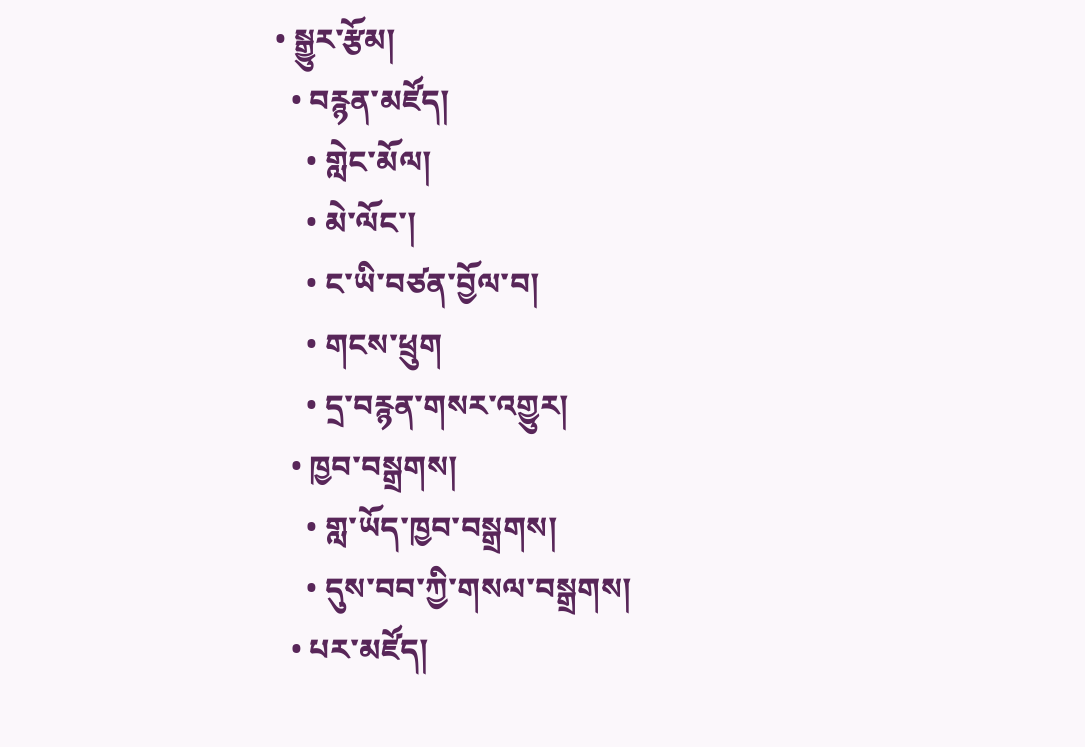• སྒྱུར་རྩོམ།
  • བརྙན་མཛོད།
    • གླེང་མོལ།
    • མེ་ལོང་།
    • ང་ཡི་བཙན་བྱོལ་བ།
    • གངས་ཕྲུག
    • དྲ་བརྙན་གསར་འགྱུར།
  • ཁྱབ་བསྒྲགས།
    • གླ་ཡོད་ཁྱབ་བསྒྲགས།
    • དུས་བབ་ཀྱི་གསལ་བསྒྲགས།
  • པར་མཛོད།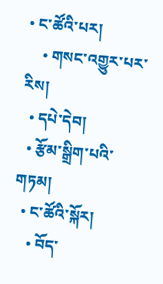• ང་ཚོའི་པར།
    • གསང་འགྱུར་པར་རིས།
  • དཔེ་དེབ།
  • རྩོམ་སྒྲིག་པའི་གཏམ།
  • ང་ཚོའི་སྐོར།
    • བོད་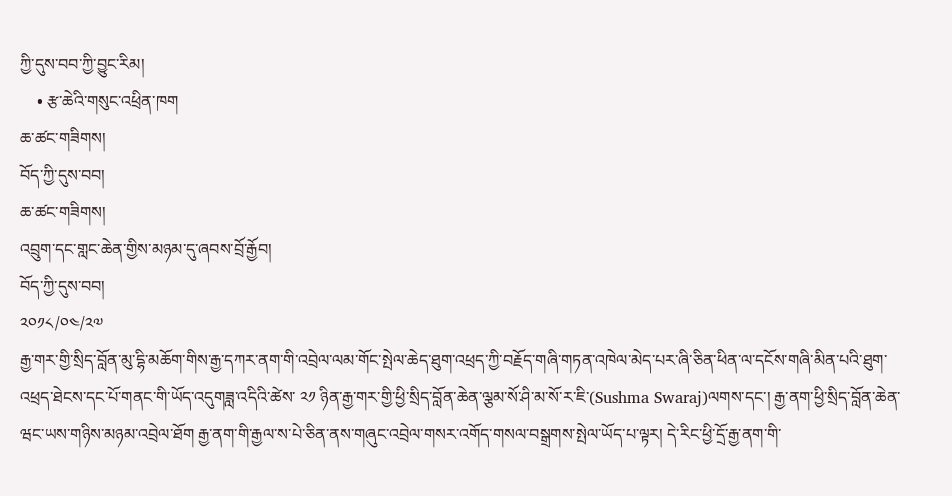ཀྱི་དུས་བབ་ཀྱི་བྱུང་རིམ།
    • རྩ་ཆེའི་གསུང་འཕྲིན་ཁག
ཆ་ཚང་གཟིགས།
བོད་ཀྱི་དུས་བབ།
ཆ་ཚང་གཟིགས།
འབྲུག་དང་གླང་ཆེན་གྱིས་མཉམ་དུ་ཞབས་བྲོ་རྒྱོབ།
བོད་ཀྱི་དུས་བབ།
༢༠༡༨/༠༤/༢༧
རྒྱ་གར་གྱི་སྲིད་བློན་མུ་དྷི་མཆོག་གིས་རྒྱ་དཀར་ནག་གི་འབྲེལ་ལམ་གོང་སྤེལ་ཆེད་ཐུག་འཕྲད་ཀྱི་བརྗོད་གཞི་གཏན་འཁེལ་མེད་པར་ཞི་ཅིན་ཕིན་ལ་དངོས་གཞི་མིན་པའི་ཐུག་འཕྲད་ཐེངས་དང་པོ་གནང་གི་ཡོད་འདུགཟླ་འདིའི་ཚེས་ ༢༡ ཉིན་རྒྱ་གར་གྱི་ཕྱི་སྲིད་བློན་ཆེན་ལྕམ་སོ་ཤི་མ་སོ་ར་ཇི་(Sushma Swaraj)ལགས་དང་། རྒྱ་ནག་ཕྱི་སྲིད་བློན་ཆེན་ཝང་ཡས་གཉིས་མཉམ་འབྲེལ་ཐོག རྒྱ་ནག་གི་རྒྱལ་ས་པེ་ཅིན་ནས་གཞུང་འབྲེལ་གསར་འགོད་གསལ་བསྒྲགས་སྤེལ་ཡོད་པ་ལྟར། དེ་རིང་ཕྱི་དྲོ་རྒྱ་ནག་གི་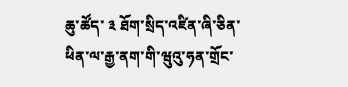ཆུ་ཚོད་ ༣ ཐོག་སྲིད་འཛིན་ཞི་ཅིན་ཕིན་ལ་རྒྱ་ནག་གི་ཝུའུ་ཧན་གྲོང་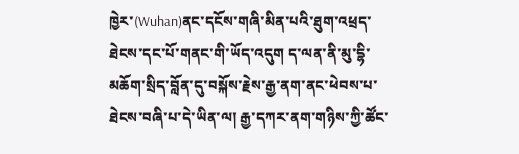ཁྱེར་(Wuhan)ནང་དངོས་གཞི་མིན་པའི་ཐུག་འཕྲད་ཐེངས་དང་པོ་གནང་གི་ཡོད་འདུག ད་ལན་ནི་མུ་དྷི་མཆོག་སྲིད་བློན་དུ་བསྐོས་རྗེས་རྒྱ་ནག་ནང་ཕེབས་པ་ཐེངས་བཞི་པ་དེ་ཡིན་ལ། རྒྱ་དཀར་ནག་གཉིས་ཀྱི་ཚོང་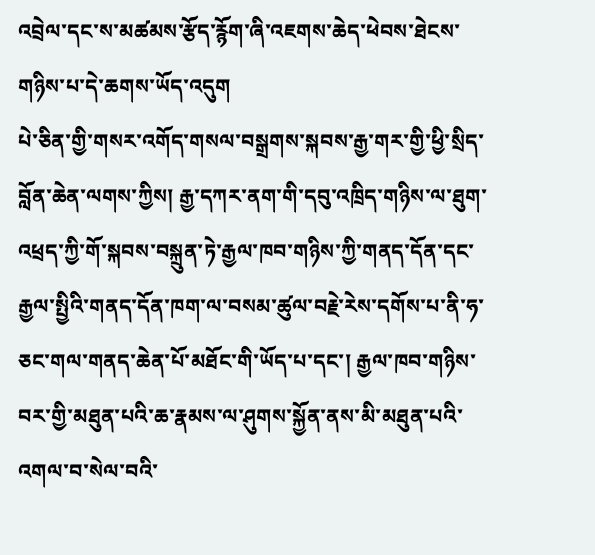འབྲེལ་དང་ས་མཚམས་རྩོད་རྙོག་ཞི་འཇགས་ཆེད་ཕེབས་ཐེངས་གཉིས་པ་དེ་ཆགས་ཡོད་འདུག
པེ་ཅིན་གྱི་གསར་འགོད་གསལ་བསྒྲགས་སྐབས་རྒྱ་གར་གྱི་ཕྱི་སྲིད་བློན་ཆེན་ལགས་ཀྱིས། རྒྱ་དཀར་ནག་གི་དབུ་འཁྲིད་གཉིས་ལ་ཐུག་འཕྲད་ཀྱི་གོ་སྐབས་བསྐྲུན་ཏེ་རྒྱལ་ཁབ་གཉིས་ཀྱི་གནད་དོན་དང་རྒྱལ་སྤྱིའི་གནད་དོན་ཁག་ལ་བསམ་ཚུལ་བརྗེ་རེས་དགོས་པ་ནི་ཧ་ཅང་གལ་གནད་ཆེན་པོ་མཐོང་གི་ཡོད་པ་དང་། རྒྱལ་ཁབ་གཉིས་བར་གྱི་མཐུན་པའི་ཆ་རྣམས་ལ་ཤུགས་སྐྱོན་ནས་མི་མཐུན་པའི་འགལ་བ་སེལ་བའི་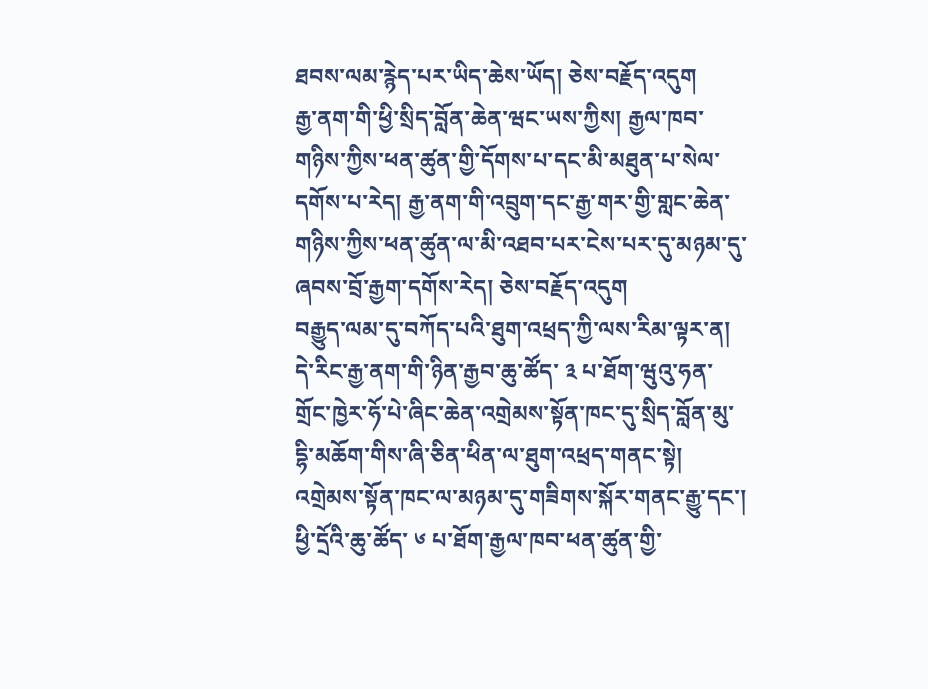ཐབས་ལམ་རྙེད་པར་ཡིད་ཆེས་ཡོད། ཅེས་བརྗོད་འདུག
རྒྱ་ནག་གི་ཕྱི་སྲིད་བློན་ཆེན་ཝང་ཡས་ཀྱིས། རྒྱལ་ཁབ་གཉིས་ཀྱིས་ཕན་ཚུན་གྱི་དོགས་པ་དང་མི་མཐུན་པ་སེལ་དགོས་པ་རེད། རྒྱ་ནག་གི་འབྲུག་དང་རྒྱ་གར་གྱི་གླང་ཆེན་གཉིས་ཀྱིས་ཕན་ཚུན་ལ་མི་འཐབ་པར་ངེས་པར་དུ་མཉམ་དུ་ཞབས་བྲོ་རྒྱག་དགོས་རེད། ཅེས་བརྗོད་འདུག
བརྒྱུད་ལམ་དུ་བཀོད་པའི་ཐུག་འཕྲད་ཀྱི་ལས་རིམ་ལྟར་ན། དེ་རིང་རྒྱ་ནག་གི་ཉིན་རྒྱབ་ཆུ་ཚོད་ ༣ པ་ཐོག་ཝུའུ་ཧན་གྲོང་ཁྱེར་ཧོ་པེ་ཞིང་ཆེན་འགྲེམས་སྟོན་ཁང་དུ་སྲིད་བློན་མུ་དྷི་མཆོག་གིས་ཞི་ཅིན་ཕིན་ལ་ཐུག་འཕྲད་གནང་སྟེ། འགྲེམས་སྟོན་ཁང་ལ་མཉམ་དུ་གཟིགས་སྐོར་གནང་རྒྱུ་དང་། ཕྱི་དྲོའི་ཆུ་ཚོད་ ༦ པ་ཐོག་རྒྱལ་ཁབ་ཕན་ཚུན་གྱི་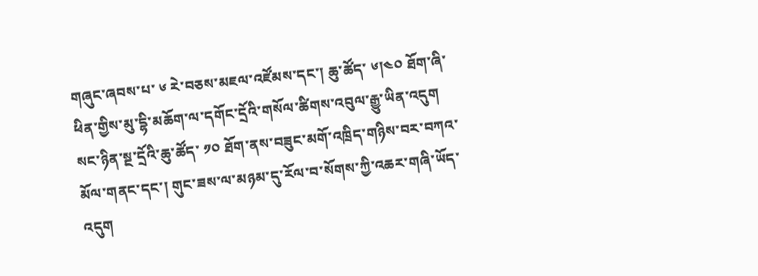གཞུང་ཞབས་པ་ ༦ རེ་བཅས་མཇལ་འཛོམས་དང་། ཆུ་ཚོད་ ༦།༤༠ ཐོག་ཞི་ཕིན་གྱིས་མུ་དྷི་མཆོག་ལ་དགོང་དྲོའི་གསོལ་ཚིགས་འབུལ་རྒྱུ་ཡིན་འདུག སང་ཉིན་སྔ་དྲོའི་ཆུ་ཚོད་ ༡༠ ཐོག་ནས་བཟུང་མགོ་འཁྲིད་གཉིས་བར་བཀའ་མོལ་གནང་དང་། གུང་ཟས་ལ་མཉམ་དུ་རོལ་བ་སོགས་ཀྱི་འཆར་གཞི་ཡོད་འདུག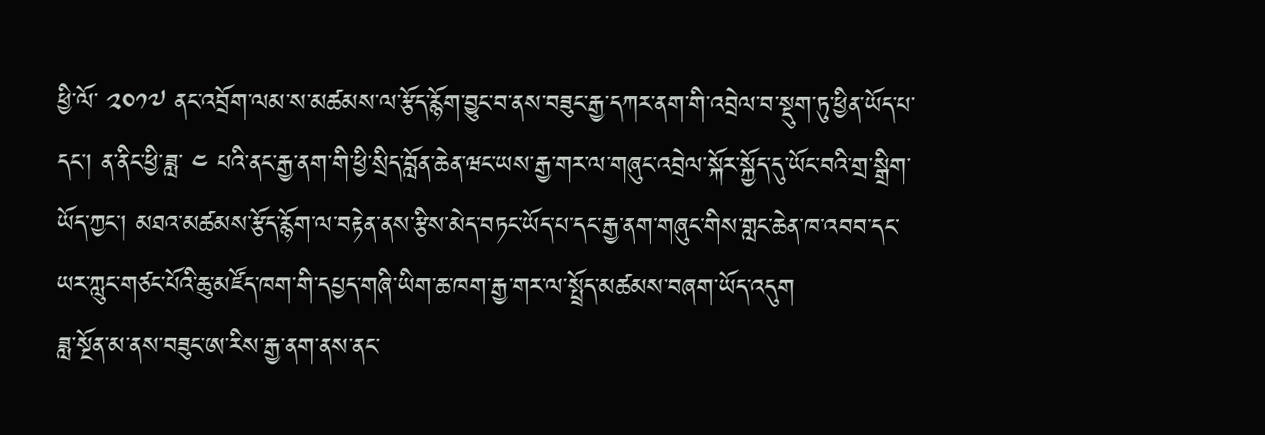ཕྱི་ལོ་ ༢༠༡༧ ནང་འབྲོག་ལམ་ས་མཚམས་ལ་རྩོད་རྙོག་བྱུང་བ་ནས་བཟུང་རྒྱ་དཀར་ནག་གི་འབྲེལ་བ་སྡུག་ཏུ་ཕྱིན་ཡོད་པ་དང་། ན་ནིང་ཕྱི་ཟླ་ ༤ པའི་ནང་རྒྱ་ནག་གི་ཕྱི་སྲིད་བློན་ཆེན་ཝང་ཡས་རྒྱ་གར་ལ་གཞུང་འབྲེལ་སྐོར་སྐྱོད་དུ་ཡོང་བའི་གྲ་སྒྲིག་ཡོད་ཀྱང་། མཐའ་མཚམས་རྩོད་རྙོག་ལ་བརྟེན་ནས་རྩིས་མེད་བཏང་ཡོད་པ་དང་རྒྱ་ནག་གཞུང་གིས་གླང་ཆེན་ཁ་འབབ་དང་ཡར་ཀླུང་གཙང་པོའི་ཆུ་མཛོད་ཁག་གི་དཔྱད་གཞི་ཡིག་ཆ་ཁག་རྒྱ་གར་ལ་སྤྲོད་མཚམས་བཞག་ཡོད་འདུག
ཟླ་སྔོན་མ་ནས་བཟུང་ཨ་རིས་རྒྱ་ནག་ནས་ནང་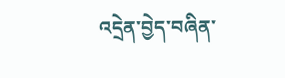འདྲེན་བྱེད་བཞིན་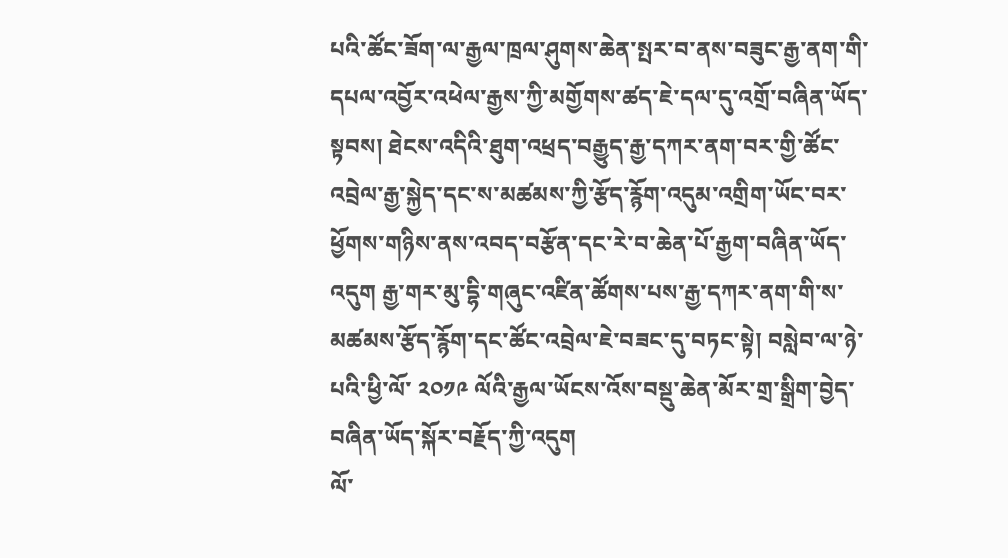པའི་ཚོང་ཟོག་ལ་རྒྱལ་ཁྲལ་ཤུགས་ཆེན་སྤར་བ་ནས་བཟུང་རྒྱ་ནག་གི་དཔལ་འབྱོར་འཕེལ་རྒྱས་ཀྱི་མགྱོགས་ཚད་ཇེ་དལ་དུ་འགྲོ་བཞིན་ཡོད་སྟབས། ཐེངས་འདིའི་ཐུག་འཕྲད་བརྒྱུད་རྒྱ་དཀར་ནག་བར་གྱི་ཚོང་འབྲེལ་རྒྱ་སྐྱེད་དང་ས་མཚམས་ཀྱི་རྩོད་རྙོག་འདུམ་འགྲིག་ཡོང་བར་ཕྱོགས་གཉིས་ནས་འབད་བརྩོན་དང་རེ་བ་ཆེན་པོ་རྒྱག་བཞིན་ཡོད་འདུག རྒྱ་གར་མུ་དྷི་གཞུང་འཛིན་ཚོགས་པས་རྒྱ་དཀར་ནག་གི་ས་མཚམས་རྩོད་རྙོག་དང་ཚོང་འབྲེལ་ཇེ་བཟང་དུ་བཏང་སྟེ། བསླེབ་ལ་ཉེ་པའི་ཕྱི་ལོ་ ༢༠༡༩ ལོའི་རྒྱལ་ཡོངས་འོས་བསྡུ་ཆེན་མོར་གྲ་སྒྲིག་བྱེད་བཞིན་ཡོད་སྐོར་བརྗོད་ཀྱི་འདུག
ལོ་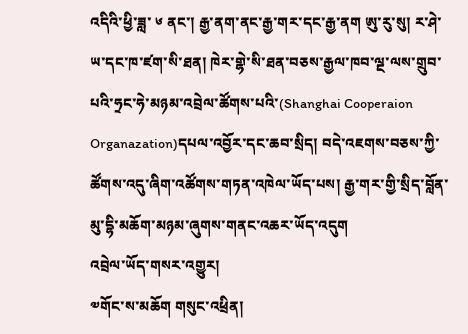འདིའི་ཕྱི་ཟླ་ ༦ ནང་། རྒྱ་ནག་ནང་རྒྱ་གར་དང་རྒྱ་ནག ཨུ་རུ་སུ། ར་ཤེ་ཡ་དང་ཁ་ཛག་སི་ཐན། ཁེར་གྷེ་སི་ཐན་བཅས་རྒྱལ་ཁབ་ལྔ་ལས་གྲུབ་པའི་ཧྲང་ཧེ་མཉམ་འབྲེལ་ཚོགས་པའི་(Shanghai Cooperaion Organazation)དཔལ་འབྱོར་དང་ཆབ་སྲིད། བདེ་འཇགས་བཅས་ཀྱི་ཚོགས་འདུ་ཞིག་འཚོགས་གཏན་འཁེལ་ཡོད་པས། རྒྱ་གར་གྱི་སྲིད་བློན་མུ་དྷི་མཆོག་མཉམ་ཞུགས་གནང་འཆར་ཡོད་འདུག
འབྲེལ་ཡོད་གསར་འགྱུར།
༧གོང་ས་མཆོག གསུང་འཕྲིན།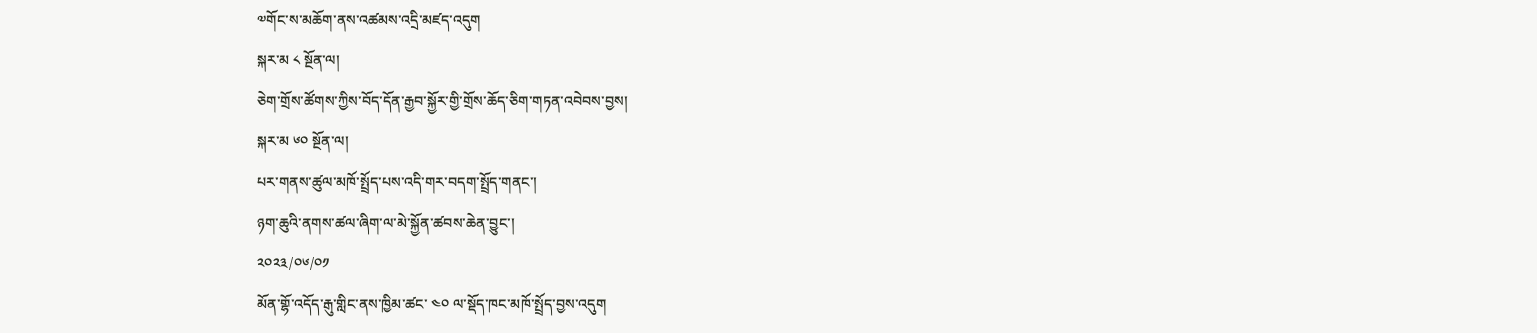༧གོང་ས་མཆོག་ནས་འཚམས་འདྲི་མཛད་འདུག
སྐར་མ ༨ སྔོན་ལ།
ཅེག་གྲོས་ཚོགས་ཀྱིས་བོད་དོན་རྒྱབ་སྐྱོར་གྱི་གྲོས་ཆོད་ཅིག་གཏན་འབེབས་བྱས།
སྐར་མ ༦༠ སྔོན་ལ།
པར་གནས་ཚུལ་མཁོ་སྤྲོད་པས་འདི་གར་བདག་སྤྲོད་གནང་།
ཉག་ཆུའི་ནགས་ཚལ་ཞིག་ལ་མེ་སྐྱོན་ཚབས་ཆེན་བྱུང་།
༢༠༢༣/༠༦/༠༡
མོན་གྷོ་འདོད་རྒུ་གླིང་ནས་ཁྱིམ་ཚང་ ༤༠ ལ་སྡོད་ཁང་མཁོ་སྤྲོད་བྱས་འདུག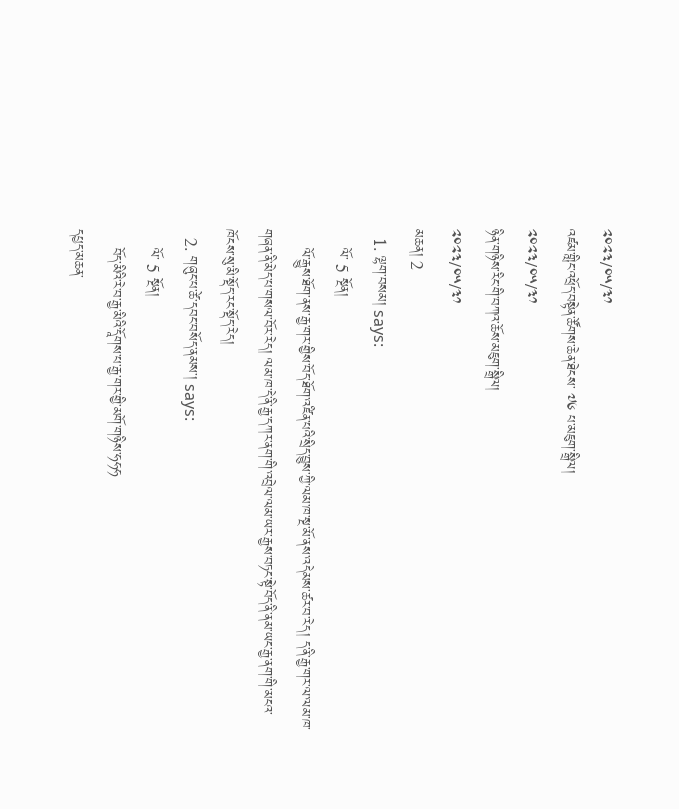༢༠༢༣/༠༥/༣༡
འཛམ་གླིང་འཕྲོད་བསྟེན་ཚོགས་ཆེན་ཐེངས་ ༧༦ པ་མཇུག་སྒྲིལ།
༢༠༢༣/༠༥/༣༡
ཉིན་གཉིས་རིང་གི་བཀའ་ཆོས་མཇུག་སྒྲིལ།
༢༠༢༣/༠༥/༣༡
མཆན། 2
  1. ལྷག་བསམ། says:
    ལོ་ 5 སྔོན།
    ལོ་རྒྱུས་ཐོག་ནས་རྒྱ་གར་གྱིས་བོད་ཐོག་འཛིན་པའི་སྲིད་བྱུས་ཀྱི་ལམ་ཁ་སྔ་མོ་ནས་འདེམས་ཚར་བ་རེད། ད་ནི་རྒྱ་གར་ལ་ལམ་ཁ་གཞན་ནི་མེད་པ་གསལ་བོར་རེད། ལམ་ཁ་དེ་ནི་རྒྱ་དཀར་ནག་གི་འབྲེལ་ལམ་ཡར་རྒྱས་བཏང་སྟེ་བོད་ནི་ནམ་ཡང་རྒྱ་ནག་གི་མངའ་ཁོངས་སུ་མི་སྡོད་རང་སྡོད་རེད།
  2. གཞུང་པ་ཚེ་དབང་བསོད་ནམས་། says:
    ལོ་ 5 སྔོན།
    བོད་མིའི་རེ་བ་རྒྱ་མིའི་དཱོགས་པ་རྒྱ་གར་གྱི་མགོ་གཉིས་ཧཧཧ
དཔྱད་མཆན་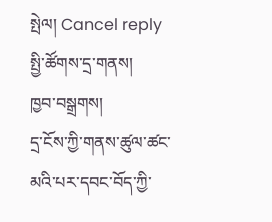སྤེལ། Cancel reply
སྤྱི་ཚོགས་དྲ་གནས།
ཁྱབ་བསྒྲགས།
དྲ་ངོས་ཀྱི་གནས་ཚུལ་ཚང་མའི་པར་དབང་བོད་ཀྱི་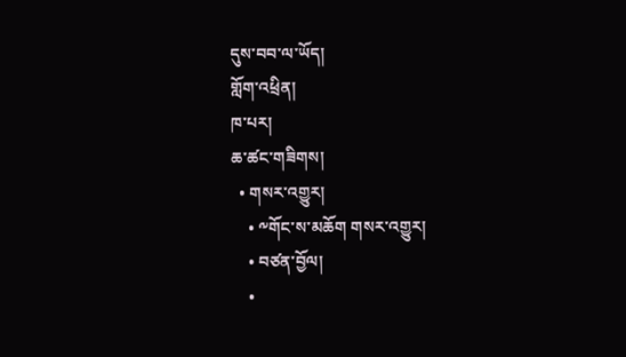དུས་བབ་ལ་ཡོད།
གློག་འཕྲིན།
ཁ་པར།
ཆ་ཚང་གཟིགས།
  • གསར་འགྱུར།
    • ༸གོང་ས་མཆོག གསར་འགྱུར།
    • བཙན་བྱོལ།
    •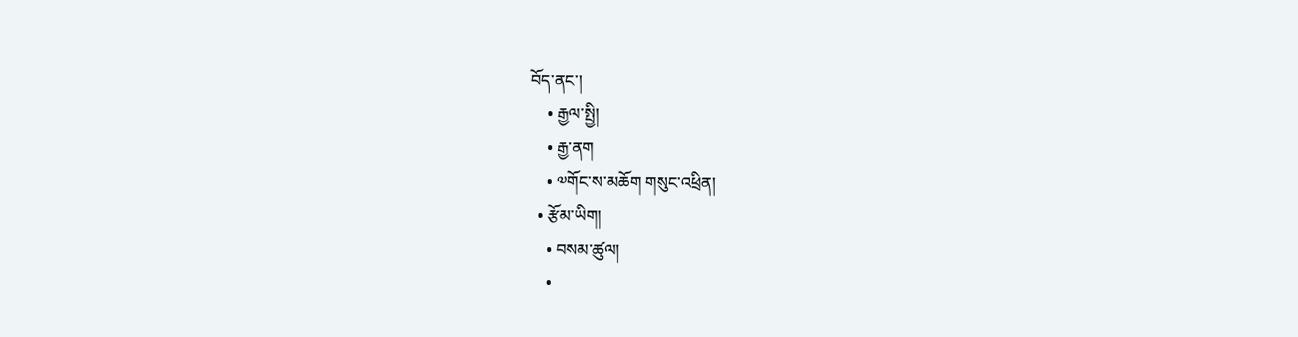བོད་ནང་།
    • རྒྱལ་སྤྱི།
    • རྒྱ་ནག
    • ༧གོང་ས་མཆོག གསུང་འཕྲིན།
  • རྩོམ་ཡིག།
    • བསམ་ཚུལ།
    •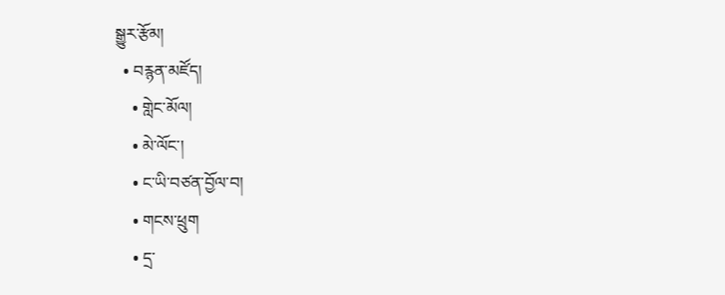སྒྱུར་རྩོམ།
  • བརྙན་མཛོད།
    • གླེང་མོལ།
    • མེ་ལོང་།
    • ང་ཡི་བཙན་བྱོལ་བ།
    • གངས་ཕྲུག
    • དྲ་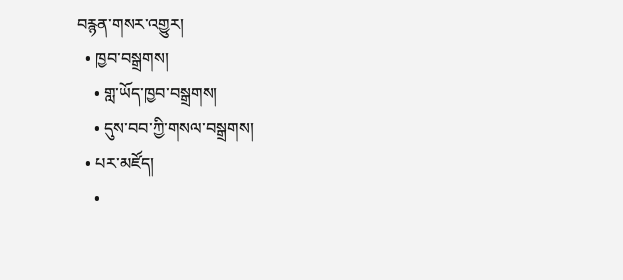བརྙན་གསར་འགྱུར།
  • ཁྱབ་བསྒྲགས།
    • གླ་ཡོད་ཁྱབ་བསྒྲགས།
    • དུས་བབ་ཀྱི་གསལ་བསྒྲགས།
  • པར་མཛོད།
    •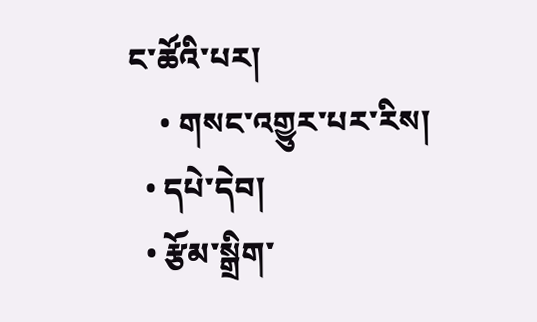ང་ཚོའི་པར།
    • གསང་འགྱུར་པར་རིས།
  • དཔེ་དེབ།
  • རྩོམ་སྒྲིག་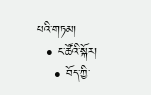པའི་གཏམ།
  • ང་ཚོའི་སྐོར།
    • བོད་ཀྱི་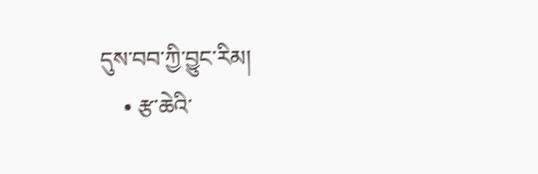དུས་བབ་ཀྱི་བྱུང་རིམ།
    • རྩ་ཆེའི་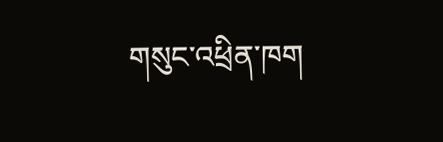གསུང་འཕྲིན་ཁག